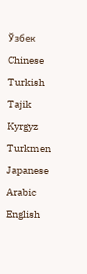Ўзбек
Chinese
Turkish
Tajik
Kyrgyz
Turkmen
Japanese
Arabic
English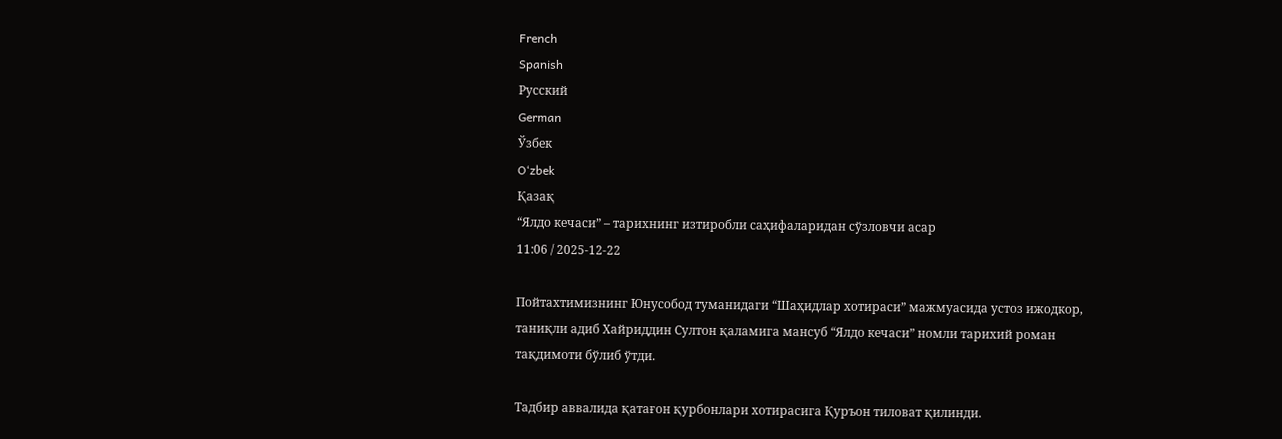French
Spanish
Русский
German
Ўзбек
Oʻzbek
Қазақ
“Ялдо кечаси” – тарихнинг изтиробли саҳифаларидан сўзловчи асар
11:06 / 2025-12-22

Пойтахтимизнинг Юнусобод туманидаги “Шаҳидлар хотираси” мажмуасида устоз ижодкор, таниқли адиб Хайриддин Султон қаламига мансуб “Ялдо кечаси” номли тарихий роман тақдимоти бўлиб ўтди.

Тадбир аввалида қатағон қурбонлари хотирасига Қуръон тиловат қилинди.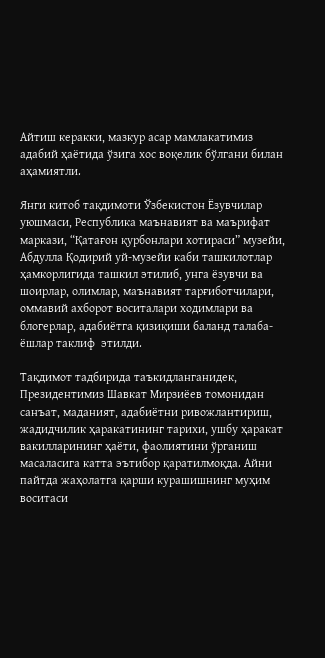Айтиш керакки, мазкур асар мамлакатимиз адабий ҳаётида ўзига хос воқелик бўлгани билан аҳамиятли.

Янги китоб тақдимоти Ўзбекистон Ёзувчилар уюшмаси, Республика маънавият ва маърифат маркази, “Қатағон қурбонлари хотираси” музейи, Абдулла Қодирий уй-музейи каби ташкилотлар ҳамкорлигида ташкил этилиб, унга ёзувчи ва шоирлар, олимлар, маънавият тарғиботчилари, оммавий ахборот воситалари ходимлари ва блогерлар, адабиётга қизиқиши баланд талаба-ёшлар таклиф  этилди.

Тақдимот тадбирида таъкидланганидек, Президентимиз Шавкат Мирзиёев томонидан санъат, маданият, адабиётни ривожлантириш, жадидчилик ҳаракатининг тарихи, ушбу ҳаракат вакилларининг ҳаёти, фаолиятини ўрганиш масаласига катта эътибор қаратилмоқда. Айни пайтда жаҳолатга қарши курашишнинг муҳим воситаси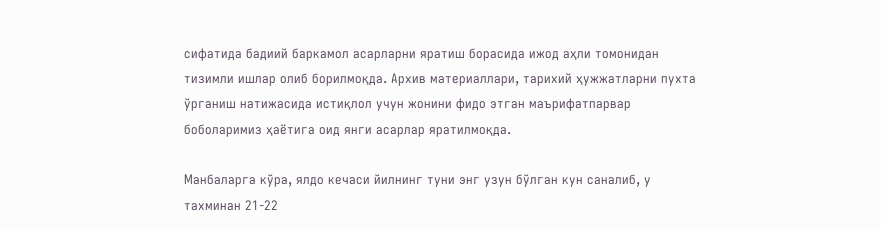сифатида бадиий баркамол асарларни яратиш борасида ижод аҳли томонидан тизимли ишлар олиб борилмоқда. Архив материаллари, тарихий ҳужжатларни пухта ўрганиш натижасида истиқлол учун жонини фидо этган маърифатпарвар боболаримиз ҳаётига оид янги асарлар яратилмоқда.

Манбаларга кўра, ялдо кечаси йилнинг туни энг узун бўлган кун саналиб, у  тахминан 21-22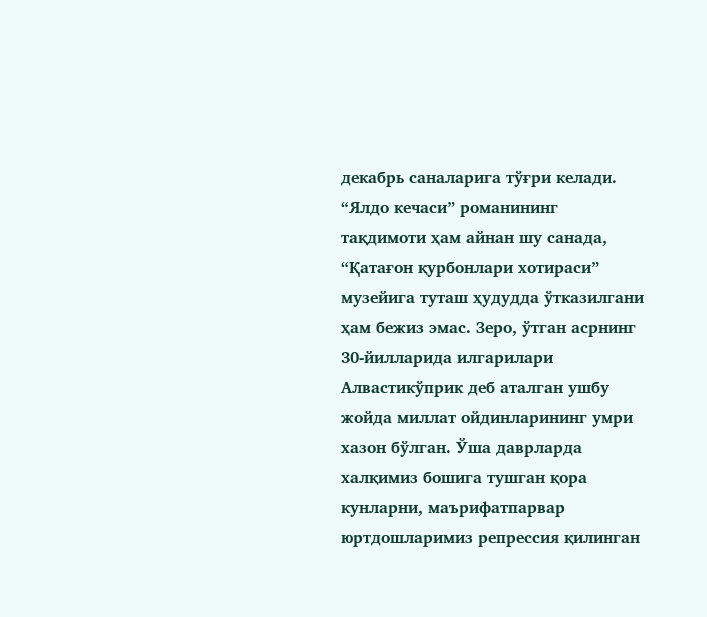декабрь саналарига тўғри келади. “Ялдо кечаси” романининг тақдимоти ҳам айнан шу санада, “Қатағон қурбонлари хотираси” музейига туташ ҳудудда ўтказилгани ҳам бежиз эмас. Зеро, ўтган асрнинг 30-йилларида илгарилари Алвастикўприк деб аталган ушбу жойда миллат ойдинларининг умри хазон бўлган. Ўша даврларда халқимиз бошига тушган қора кунларни, маърифатпарвар юртдошларимиз репрессия қилинган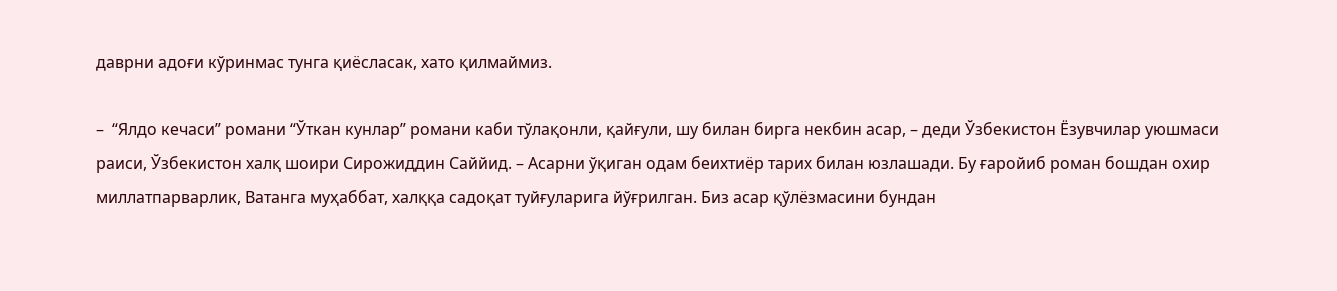даврни адоғи кўринмас тунга қиёсласак, хато қилмаймиз.

–  “Ялдо кечаси” романи “Ўткан кунлар” романи каби тўлақонли, қайғули, шу билан бирга некбин асар, – деди Ўзбекистон Ёзувчилар уюшмаси раиси, Ўзбекистон халқ шоири Сирожиддин Саййид. – Асарни ўқиган одам беихтиёр тарих билан юзлашади. Бу ғаройиб роман бошдан охир миллатпарварлик, Ватанга муҳаббат, халққа садоқат туйғуларига йўғрилган. Биз асар қўлёзмасини бундан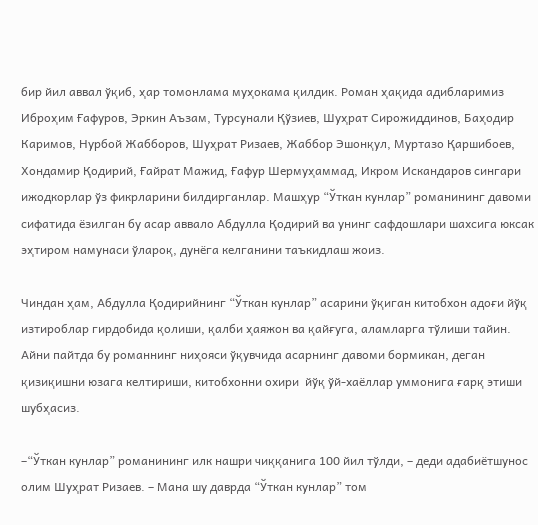бир йил аввал ўқиб, ҳар томонлама муҳокама қилдик. Роман ҳақида адибларимиз Иброҳим Ғафуров, Эркин Аъзам, Турсунали Қўзиев, Шуҳрат Сирожиддинов, Баҳодир Каримов, Нурбой Жабборов, Шуҳрат Ризаев, Жаббор Эшонқул, Муртазо Қаршибоев, Хондамир Қодирий, Ғайрат Мажид, Ғафур Шермуҳаммад, Икром Искандаров сингари ижодкорлар ўз фикрларини билдирганлар. Машҳур “Ўткан кунлар” романининг давоми сифатида ёзилган бу асар аввало Абдулла Қодирий ва унинг сафдошлари шахсига юксак эҳтиром намунаси ўлароқ, дунёга келганини таъкидлаш жоиз.

Чиндан ҳам, Абдулла Қодирийнинг “Ўткан кунлар” асарини ўқиган китобхон адоғи йўқ изтироблар гирдобида қолиши, қалби ҳаяжон ва қайғуга, аламларга тўлиши тайин. Айни пайтда бу романнинг ниҳояси ўқувчида асарнинг давоми бормикан, деган қизиқишни юзага келтириши, китобхонни охири  йўқ ўй-хаёллар уммонига ғарқ этиши шубҳасиз.

–“Ўткан кунлар” романининг илк нашри чиққанига 100 йил тўлди, – деди адабиётшунос олим Шуҳрат Ризаев. – Мана шу даврда “Ўткан кунлар” том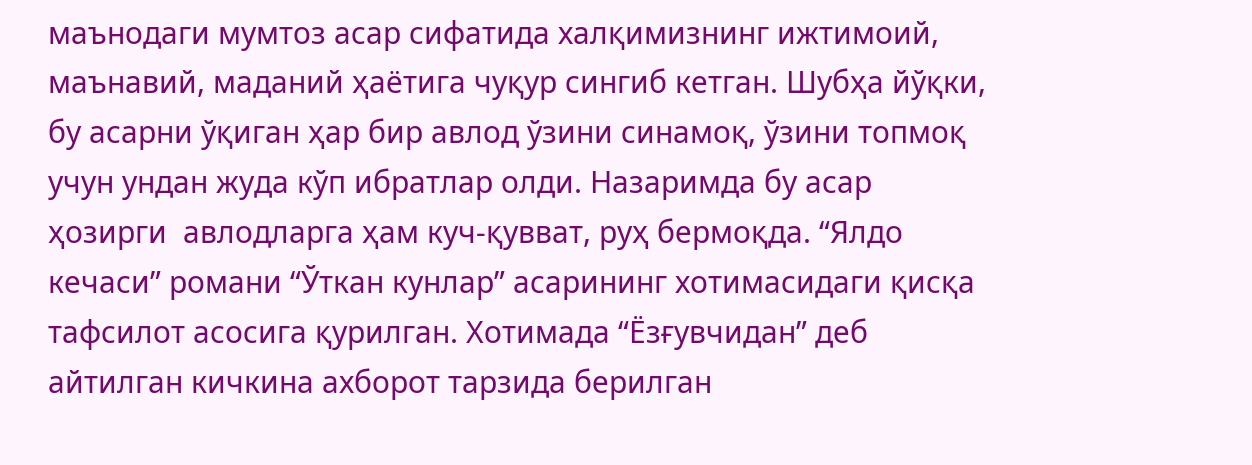маънодаги мумтоз асар сифатида халқимизнинг ижтимоий, маънавий, маданий ҳаётига чуқур сингиб кетган. Шубҳа йўқки, бу асарни ўқиган ҳар бир авлод ўзини синамоқ, ўзини топмоқ учун ундан жуда кўп ибратлар олди. Назаримда бу асар ҳозирги  авлодларга ҳам куч-қувват, руҳ бермоқда. “Ялдо кечаси” романи “Ўткан кунлар” асарининг хотимасидаги қисқа тафсилот асосига қурилган. Хотимада “Ёзғувчидан” деб айтилган кичкина ахборот тарзида берилган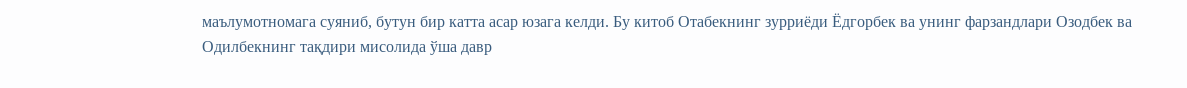маълумотномага суяниб, бутун бир катта асар юзага келди. Бу китоб Отабекнинг зурриёди Ёдгорбек ва унинг фарзандлари Озодбек ва Одилбекнинг тақдири мисолида ўша давр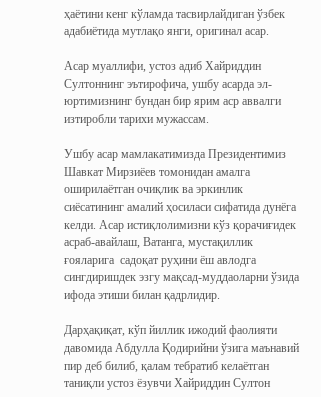ҳаётини кенг кўламда тасвирлайдиган ўзбек адабиётида мутлақо янги, оригинал асар.

Асар муаллифи, устоз адиб Хайриддин Султоннинг эътирофича, ушбу асарда эл-юртимизнинг бундан бир ярим аср аввалги изтиробли тарихи мужассам.

Ушбу асар мамлакатимизда Президентимиз Шавкат Мирзиёев томонидан амалга оширилаётган очиқлик ва эркинлик сиёсатининг амалий ҳосиласи сифатида дунёга келди. Асар истиқлолимизни кўз қорачиғидек асраб-авайлаш, Ватанга, мустақиллик ғояларига  садоқат руҳини ёш авлодга сингдиришдек эзгу мақсад-муддаоларни ўзида ифода этиши билан қадрлидир.

Дарҳақиқат, кўп йиллик ижодий фаолияти давомида Абдулла Қодирийни ўзига маънавий пир деб билиб, қалам тебратиб келаётган таниқли устоз ёзувчи Хайриддин Султон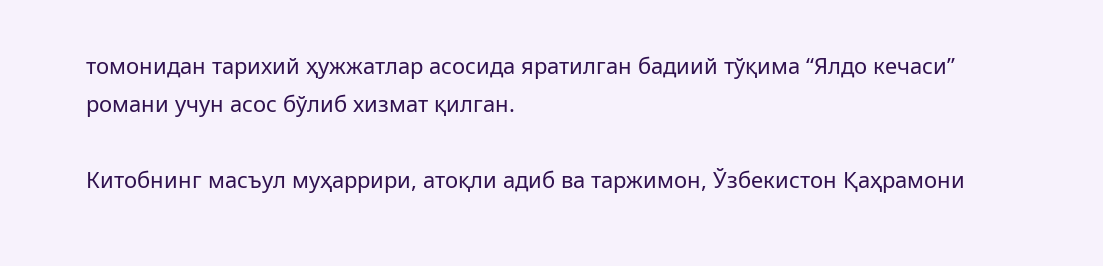томонидан тарихий ҳужжатлар асосида яратилган бадиий тўқима “Ялдо кечаси” романи учун асос бўлиб хизмат қилган.

Китобнинг масъул муҳаррири, атоқли адиб ва таржимон, Ўзбекистон Қаҳрамони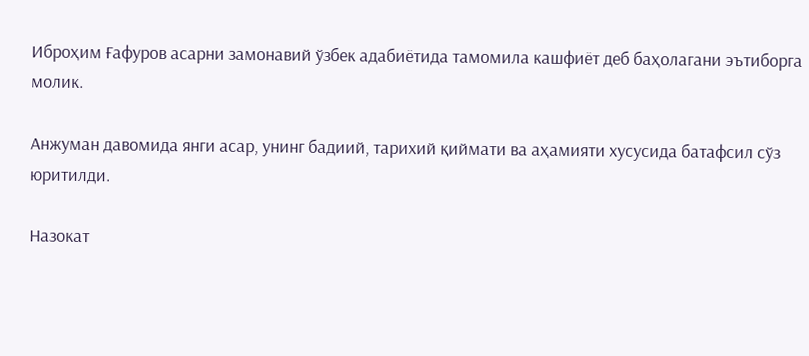Иброҳим Ғафуров асарни замонавий ўзбек адабиётида тамомила кашфиёт деб баҳолагани эътиборга молик.

Анжуман давомида янги асар, унинг бадиий, тарихий қиймати ва аҳамияти хусусида батафсил сўз юритилди.

Назокат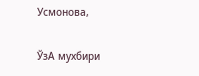Усмонова,

ЎзА мухбири